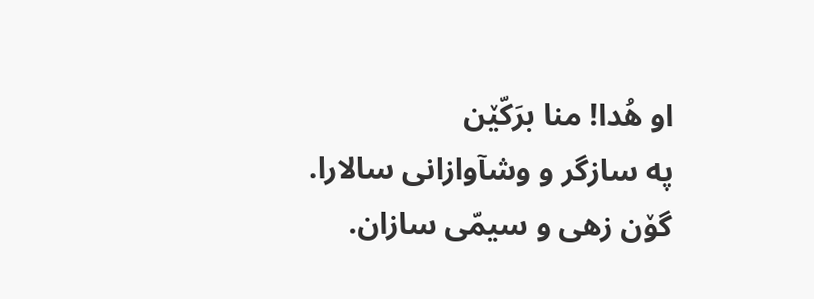او هُدا! منا برَکّێن
په سازگر و وشآوازانی سالارا. گۆن زهی و سیمّی سازان.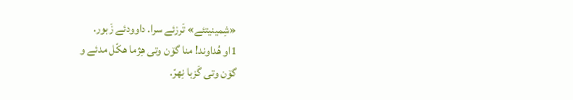«شِمینیتئے» تَرزئے سرا. داوودئے زَبور.
1او هُداوند! منا گۆن وتی هِژما هکّل مدئے و
گۆن وتی گَزبا نِهرّ.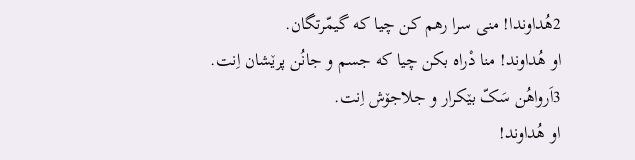2هُداوندا! منی سرا رهم کن چیا که گیمّرتگان.
او هُداوند! منا دْراه بکن چیا که جسم و جانُن پرێشان اِنت.
3اَرواهُن سَکّ بێکرار و جلاجۆش اِنت.
او هُداوند!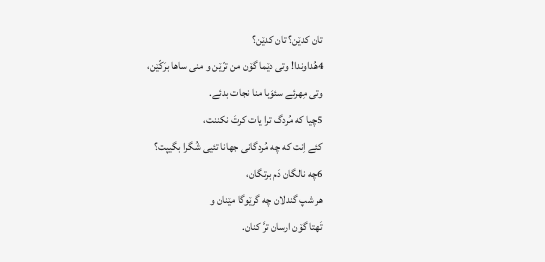تان کدێن؟ تان کدێن؟
4هُداوندا! وتی دێما گۆن من ترّێن و منی ساها برَکّێن،
وتی مِهرئے سئوَبا منا نجات بدئے.
5چیا که مُردگ ترا یات کرتَ نکننت،
کئے اِنت که چه مُردگانی جهانا تئیی شُگرا بگیپت؟
6چه نالگان دَم برتگان،
هر شپ گندلان چه گرێوگا مێنان و
تَهتا گۆن ارسان ترَّ کنان.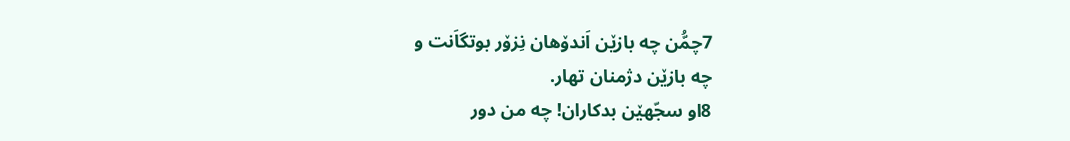7چمُّن چه بازێن اَندۆهان نِزۆر بوتگاَنت و
چه بازێن دژمنان تهار.
8او سجّهێن بدکاران! چه من دور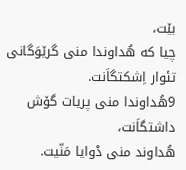بێت،
چیا که هُداوندا منی گرێوَگانی تئوار اِشکتگاَنت.
9هُداوندا منی پریات گۆش داشتگاَنت،
هُداوند منی دْوایا مَنّیت.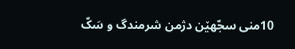10منی سجّهێن دژمن شرمندگ و سَکّ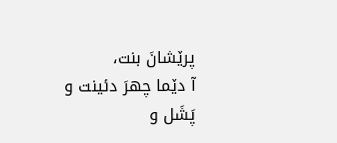پرێشانَ بنت،
آ دێما چهرَ دئینت و پَشَل و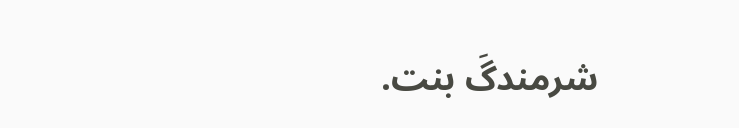شرمندگَ بنت.